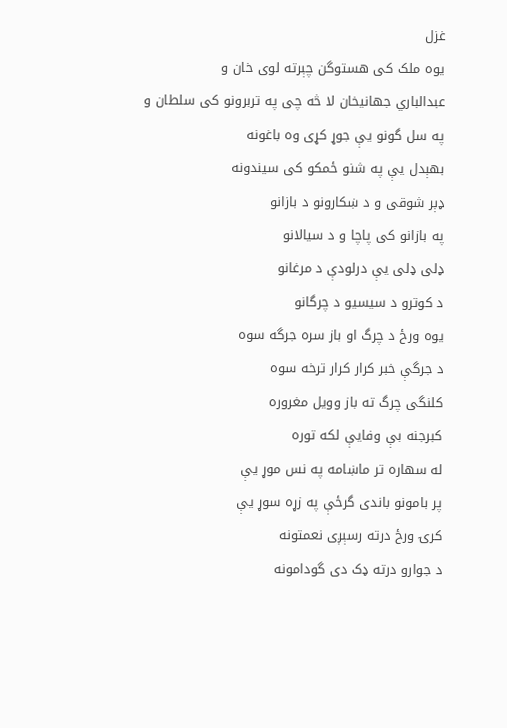غزل
یوه ملک کی هستوگن چېرته لوی خان و
عبدالباري جهانيخان لا څه چی په تربرونو کی سلطان و
په سل گونو یې جوړ کړی وه باغونه
بهېدل یې په شنو ځمکو کی سیندونه
ډېر شوقی و د ښکارونو د بازانو
په بازانو کی پاچا و د سیالانو
ډلی ډلی یې درلودې د مرغانو
د کوترو د سیسیو د چرگانو
یوه ورځ د چرگ او باز سره جرگه سوه
د جرگې خبر کرار کرار ترخه سوه
کلنگی چرگ ته باز وویل مغروره
کبرجنه بې وفایې لکه توره
له سهاره تر ماښامه په نس موړ یې
پر بامونو باندی گرځې په زړه سوړ یې
کرۍ ورځ درته رسېږی نعمتونه
د جوارو درته ډک دی گودامونه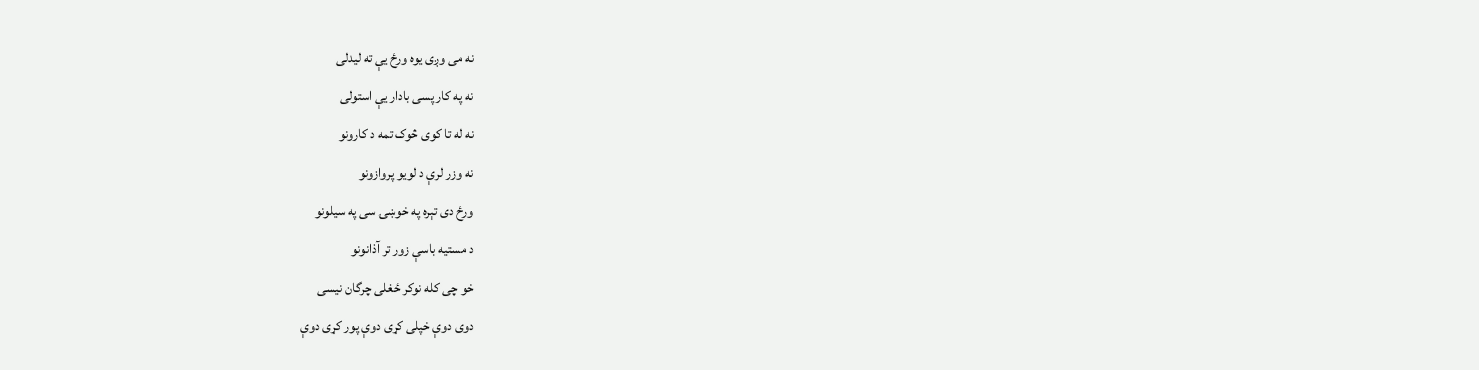نه می وږی یوه ورځ یې ته لیدلی
نه په کار پسی بادار یې استولی
نه له تا کوی څوک تمه د کارونو
نه وزر لرې د لویو پروازونو
ورځ دی تېره په خوښۍ سی په سیلونو
د مستیه باسې زور تر آذانونو
خو چی کله نوکر ځغلی چرگان نیسی
دوی دوې خپلی کړی دوې پور کړی دوې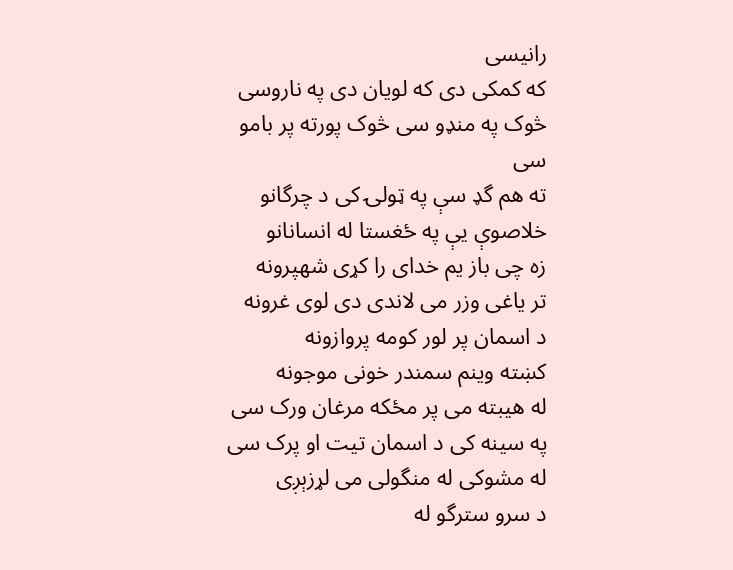رانیسی
که کمکی دی که لویان دی په ناروسی
څوک په منډو سی څوک پورته پر بامو سی
ته هم گډ سې په ټولۍ کی د چرگانو
خلاصوې یې په ځغستا له انسانانو
زه چی باز یم خدای را کړی شهپرونه
تر یاغی وزر می لاندی دی لوی غرونه
د اسمان پر لور کومه پروازونه
کښته وینم سمندر خونی موجونه
له هیبته می پر مځکه مرغان ورک سی
په سینه کی د اسمان تیت او پرک سی
له مشوکی له منگولی می لړزېږی
د سرو سترگو له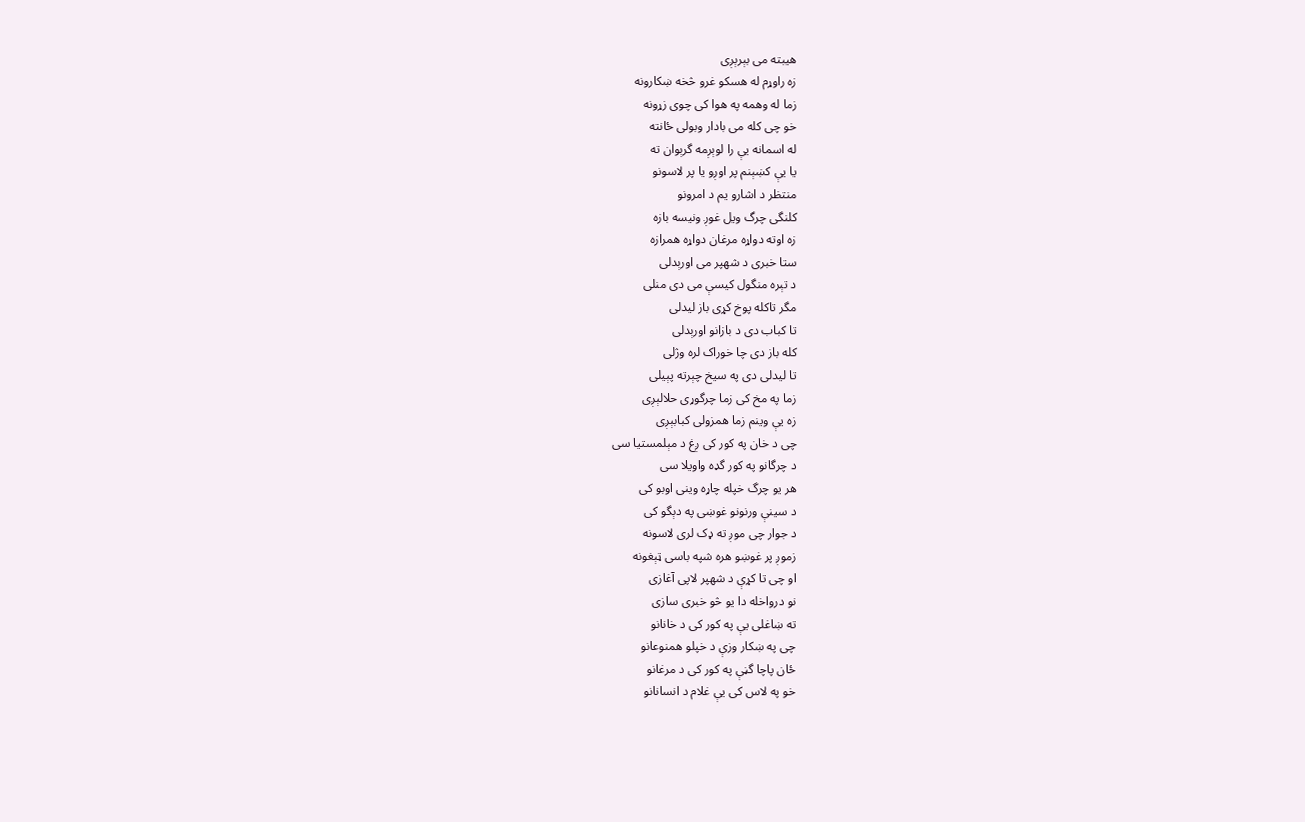هیبته می بېرېږی
زه راوړم له هسکو غرو څخه ښکارونه
زما له وهمه په هوا کی چوی زړونه
خو چی کله می بادار وبولی ځانته
له اسمانه یې را لوېږمه گرېوان ته
یا یې کښېنم پر اوږو یا پر لاسونو
منتظر د اشارو یم د امرونو
کلنگی چرگ ویل غوږ ونیسه بازه
زه اوته دواړه مرغان دواړه همرازه
ستا خبری د شهپر می اورېدلی
د تېره منگول کیسې می دی منلی
مگر تاکله پوخ کړی باز لیدلی
تا کباب دی د بازانو اورېدلی
کله باز دی چا خوراک لره وژلی
تا لیدلی دی په سیخ چېرته پېیلی
زما په مخ کی زما چرگوړی حلالېږی
زه یې وینم زما همزولی کبابېږی
چی د خان په کور کی ږغ د مېلمستیا سی
د چرگانو په کور گډه واویلا سی
هر یو چرگ خپله چاړه وینی اوبو کی
د سینې ورنونو غوښی په دېگو کی
د جوار چی موږ ته ډک لری لاسونه
زموږ پر غوښو هره شپه باسی ټېغونه
او چی تا کړې د شهپر لاپی آغازی
نو درواخله دا یو څو خبری سازی
ته ښاغلی یې په کور کی د خانانو
چی په ښکار وزې د خپلو همنوعانو
ځان پاچا گڼې په کور کی د مرغانو
خو په لاس کی یې غلام د انسانانو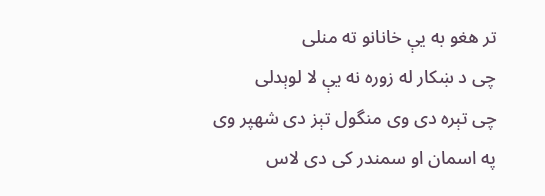تر هغو به یې خانانو ته منلی
چی د ښکار له زوره نه یې لا لوېدلی
چی تېره دی وی منگول تېز دی شهپر وی
په اسمان او سمندر کی دی لاس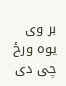بر وی
یوه ورځ چی دی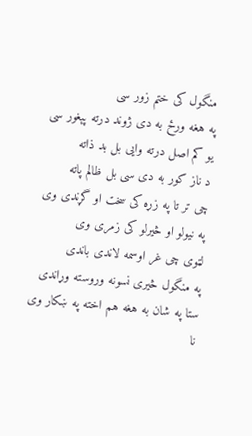منگول کی ختم زور سی
په هغه ورځ به دی ژوند درته پېغور سی
یو کم اصل درته وایی بل بد ذاته
د ناز کور به دی سی بل ظالم پاته
چی تر تا په زړه کی سخت او گړندی وی
په نیولو او څیرلو کی زمری وی
لټوی چی غر اوسمه لاندی باندی
په منگول څیری نسونه وروسته وړاندی
ستا په شان به هغه هم اخته په ښکار وی
نا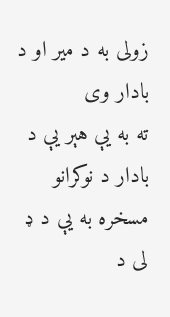زولی به د میر او د بادار وی
ته به یې هېر یې د بادار د نوکرانو
مسخره به یې د ډ لی د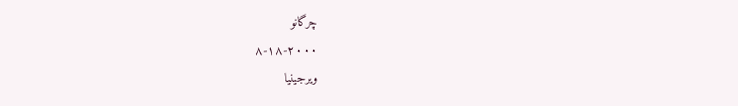چرگانو
٢٠٠٠-١٨-٨
ویرجینیا